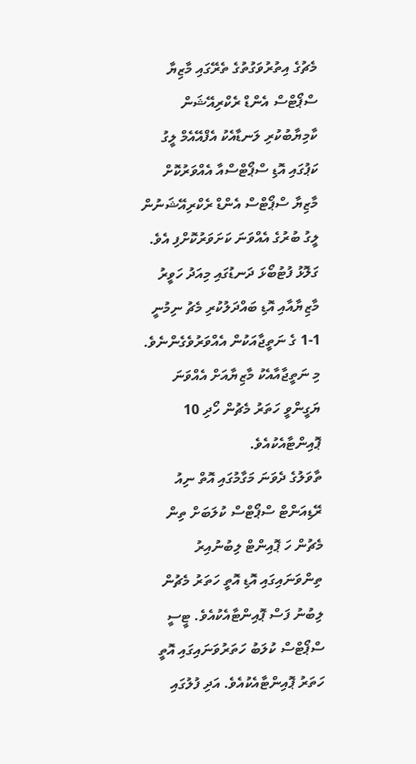މެޗުގެ އިތުރުވަގުތުގެ ތެރޭގައި މާޒިޔާ ސްޕޯޓްސް އެންޑް ރެކްރިއޭޝަން ކާމިޔާބުކުރި ލަނޑާއެކު އެފްއޭއެމް ލީގު ކަޕުގައި އޮޑި ސްޕޯޓްސްއާ އެއްވަރުކޮށް މާޒިޔާ ސްޕޯޓްސް އެންޑް ރެކްރިއޭޝަނުން ލީގު ބުރުގެ އެއްވަނަ ކަށަވަރުކޮށްފި އެވެ.
ގަލޮޅު ފުޓުބޯޅަ ދަނޑުގައި މިއަދު ހަވީރު މާޒިޔާއާއި އޮޑި ބައްދަލުކުރި މެޗު ނިމުނީ 1-1 ގެ ނަތީޖާއަކުން އެއްވަރުވެގެންނެވެ. މި ނަތީޖާއާއެކު މާޒިޔާއަށް އެއްވަނަ ޔަގީންވީ ހަތަރު މެޗުން ހޯދި 10 ޕޮއިންޓާއެކުއެވެ.
ތާވަލުގެ ދެވަނަ މަގާމުގައި އޮތް ނިއު ރޭޑިއަންޓް ސްޕޯޓްސް ކުލަބަށް ތިން މެޗުން ހަ ޕޮއިންޓް ލިބުނުއިރު ތިންވަނައިގައި އޮޑި އޮތީ ހަތަރު މެޗުން ލިބުނު ފަސް ޕޮއިންޓާއެކުއެވެ. ޓީސީ ސްޕޯޓްސް ކުލަބު ހަތަރުވަނައިގައި އޮތީ ހަތަރު ޕޮއިންޓާއެކުއެވެ. އަދި ފުލުގައި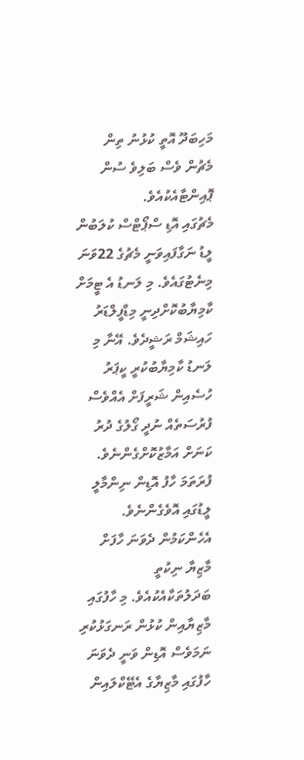މަހިބަދޫ އޮތީ ކުޅުނު ތިން މެޗުން ވެސް ބަލިވެ ސުން ޕޮއިންޓާއެކުއެވެ.
މެޗުގައި އޮޑި ސްޕޯޓްސް ކުލަބުން ލީޑު ނަގާފައިވަނީ މެޗުގެ 22ވަނަ މިނެޓުގައެވެ. މި ލަނޑު އެ ޓީމަށް ކާމިޔާބުކޮށްދިނީ މިޑްފީލްޑަރު ހައިޝަމް ރަޝީދެވެ. އޭނާ މި ލަނޑު ކާމިޔާބުކުރީ ކީޕަރު ހުސެއިން ޝަރީފަށް އެއްވެސް ފުރުސަތެއް ނުދީ ގޯލުގެ ދުރު ކަނަށް އަމާޒުކޮށްގެންނެވެ.
ފުރަތަމަ ހާފު އޮޑިން ނިންމާލީ ލީޑުގައި އޮވެގެންނެވެ. އެހެންކަމުން ދެވަނަ ހާފަށް މާޒިޔާ ނިކުތީ ބަދަލުތަކާއެކުއެވެ. މި ހާފުގައި މާޒިޔާއިން ކުޅުން ރަނގަޅުކުރި ނަމަވެސް އޮޑިން ވަނީ ދެވަނަ ހާފުގައި މާޒިޔާގެ އެޓޭކްލައިން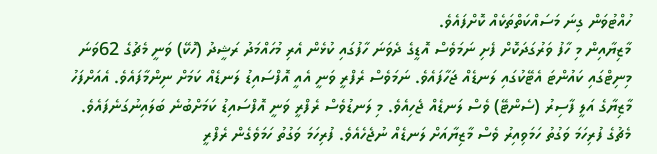ހުއްޓުވަން ގިނަ މަސައްކަތްތަކެއް ކޮށްފައެވެ.
މާޒިޔާއިން މި ހާފު ވަރުގަދަކޮށް ފެށި ނަމަވެސް އޮޑީގެ ދެވަނަ ހާފުގައި ކުޅެން އެރި މުހައްމަދު ރަޝީދު (ހޮކޭ) ވަނީ މެޗުގެ 62ވަނަ މިނިޓްގައި ކައުންޓަ އެޓޭކުގައި ލަނޑެއް ޖަހާފައެވެ. ނަމަވެސް ރެފްރީ ވަނީ އެއީ އޮފްސައިޑު ލަނޑެއް ކަމަށް ނިންމާފައެވެ. އެއަށްފަހު މާޒިޔާގެ އަލީ ފާސިރު (ސެންޓޭ) ވެސް ލަނޑެއް ޖެހިއެވެ. މި ލަނޑުވެސް ރެފްރީ ވަނީ އޮފްސައިޑު ކަމަށްބުނެ ބަލައިނުގަނެފައެވެ.
މެޗުގެ ފުރިހަމަ ވަގުތު ހަމަވިއިރު ވެސް މާޒިޔާއަށް ލަނޑެއް ނުޖެހެއެވެ. ފުރިހަމަ ވަގުތު ހަމަވެގެން ރެފްރީ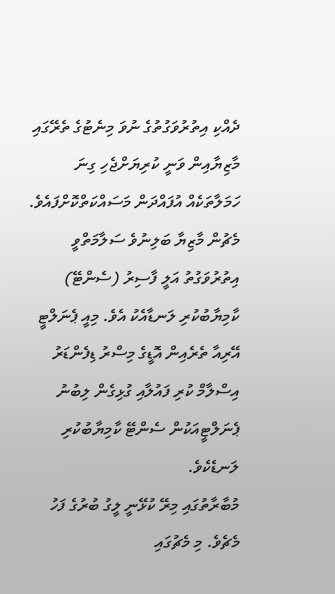ދެއްކި އިތުރުވަގުތުގެ ނުވަ މިނެޓުގެ ތެރޭގައި މާޒިޔާއިން ވަނީ ކުރިޔަށްޖެހި ގިނަ ހަމަލާތަކެއް އުފައްދަން މަސައްކަތްކޮށްފައެވެ. މެޗުން މާޒިޔާ ބަލިނުވެ ސަލާމަތްވީ އިތުރުވަގުތު އަލީ ފާސިރު (ސެންޓޭ) ކާމިޔާބުކުރި ލަނޑާއެކު އެވެ. މިއީ ޕެނަލްޓީ އޭރިއާ ތެރެއިން އޮޑީގެ މިސްރު ޑިފެންޑަރު އިސްލާމް ކުރި ފައުލާއި ގުޅިގެން ލިބުނު ޕެނަލްޓީއަކުން ސެންޓޭ ކާމިޔާބުކުރި ލަނޑެކެވެ.
މުބާރާތުގައި މިރޭ ކުޅޭނީ ލީގު ބުރުގެ ފަހު މެޗެވެ. މި މެޗުގައި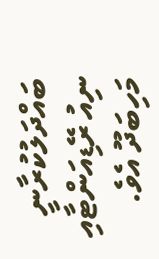ބައްދަލުކުރާނީ ނިއު ރޭޑިއަންޓާއި މަހިބަދޫ އެވެ.